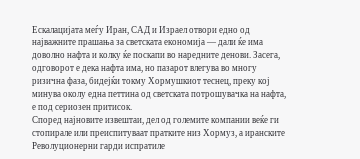Ескалацијата меѓу Иран, САД и Израел отвори едно од најважните прашања за светската економија — дали ќе има доволно нафта и колку ќе поскапи во наредните денови. Засега, одговорот е дека нафта има, но пазарот влегува во многу ризична фаза, бидејќи токму Хормушкиот теснец, преку кој минува околу една петтина од светската потрошувачка на нафта, е под сериозен притисок.
Според најновите извештаи, дел од големите компании веќе ги стопирале или преиспитуваат пратките низ Хормуз, а иранските Револуционерни гарди испратиле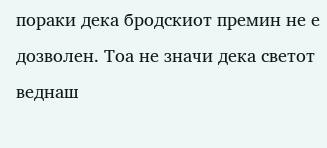пораки дека бродскиот премин не е дозволен. Тоа не значи дека светот веднаш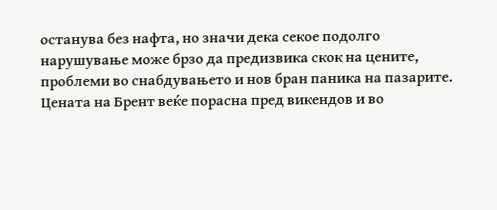останува без нафта, но значи дека секое подолго нарушување може брзо да предизвика скок на цените, проблеми во снабдувањето и нов бран паника на пазарите.
Цената на Брент веќе порасна пред викендов и во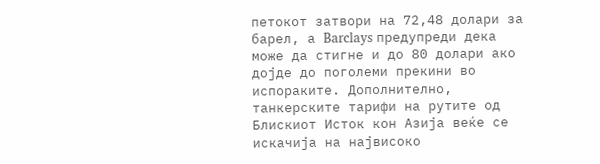петокот затвори на 72,48 долари за барел, а Barclays предупреди дека може да стигне и до 80 долари ако дојде до поголеми прекини во испораките. Дополнително, танкерските тарифи на рутите од Блискиот Исток кон Азија веќе се искачија на највисоко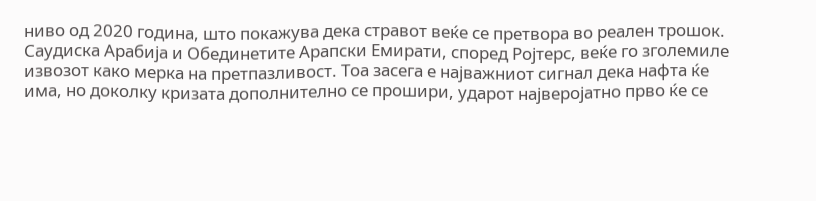ниво од 2020 година, што покажува дека стравот веќе се претвора во реален трошок.
Саудиска Арабија и Обединетите Арапски Емирати, според Ројтерс, веќе го зголемиле извозот како мерка на претпазливост. Тоа засега е најважниот сигнал дека нафта ќе има, но доколку кризата дополнително се прошири, ударот најверојатно прво ќе се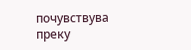почувствува преку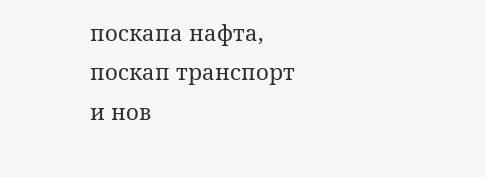поскапа нафта, поскап транспорт и нов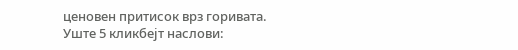ценовен притисок врз горивата.
Уште 5 кликбејт наслови: